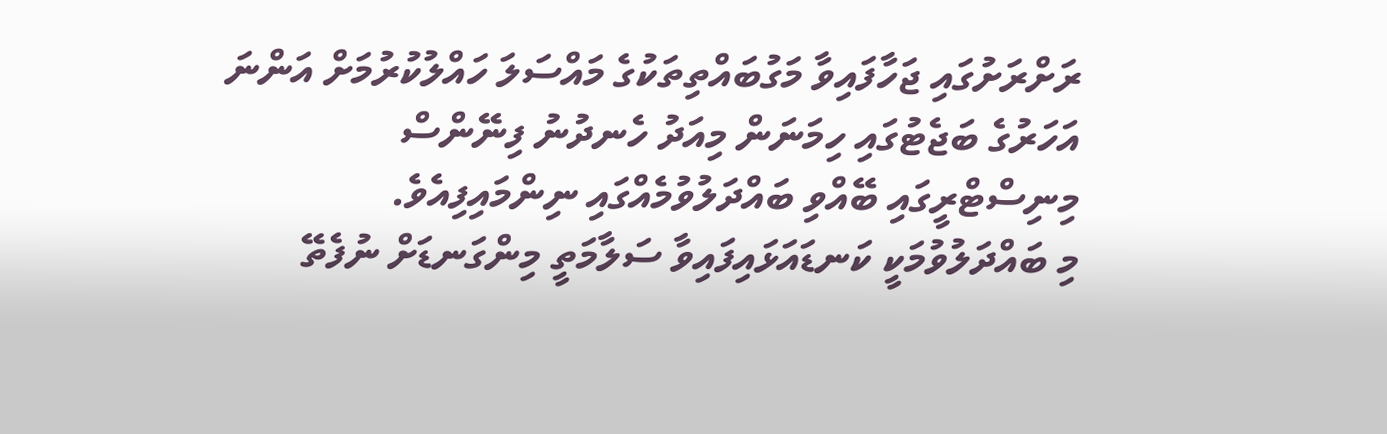ރަށްރަށުގައި ޖަހާފައިވާ މަގުބައްތިތަކުގެ މައްސަލަ ހައްލުކުރުމަށް އަންނަ އަހަރުގެ ބަޖެޓުގައި ހިމަނަން މިއަދު ހެނދުނު ފިނޭންސް މިނިސްޓްރީގައި ބޭއްވި ބައްދަލުވުމެއްގައި ނިންމައިފިއެވެ.
މި ބައްދަލުވުމަކީ ކަނޑައަޅައިފައިވާ ސަލާމަތީ މިންގަނޑަށް ނުފެތޭ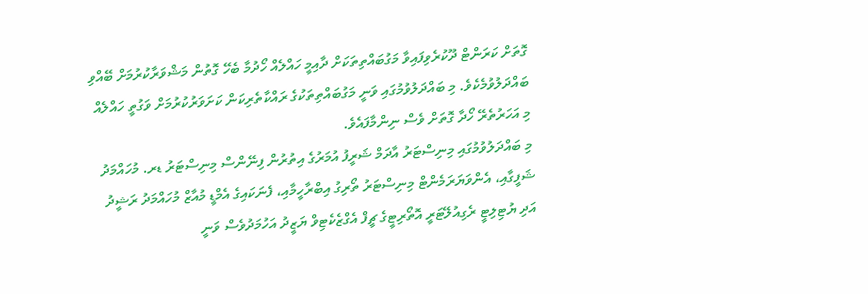ގޮތަށް ކަރަންޓް ދޫކުރެވިފައިވާ މަގުބައްތިތަކަށް ދާއިމީ ހައްލެއް ހޯދުމާ ބެހޭ ގޮތުން މަޝްވަރާކުރުމަށް ބޭއްވި ބައްދަލުވުމެކެވެ. މި ބައްދަލުވުމުގައި ވަނީ މަގުބައްތިތަކުގެ ރައްކާތެރިކަން ކަށަވަރުކުރުމަށް ވަގުތީ ހައްލެއް މި އަހަރުތެރޭ ހޯދާ ގޮތަށް ވެސް ނިންމާފައެވެ.
މި ބައްދަލުވުމުގައި މިނިސްޓަރު އާދަމް ޝަރީފު އުމަރުގެ އިތުރުން ފިނޭންސް މިނިސްޓަރު ޑރ. މުހައްމަދު ޝަފީގާއި، އެންވަޔަރަމެންޓް މިނިސްޓަރު ތޯރިގު އިބްރާހީމާއި، ފެނަކައިގެ އެމްޑީ މުއާޒް މުހައްމަދު ރަޝީދު އަދި ޔުޓިލިޓީ ރެގިއުލޭޓަރީ އޮތޯރިޓީގެ ޗީފް އެގްޒެކެޓިވް ޔަޒީދު އަހުމަދުވެސް ވަނީ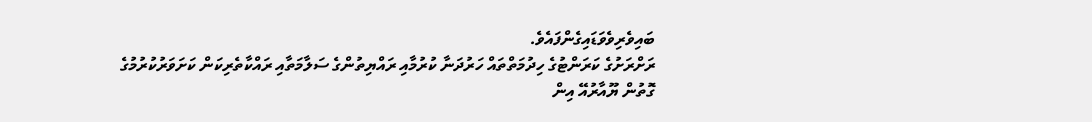ބައިވެރިވެވަޑައިގެންފައެވެ.
ރަށްރަށުގެ ކަރަންޓުގެ ހިދުމަތްތައް ހަރުދަނާ ކުރުމާއި ރައްޔިތުންގެ ސަލާމަތާއި ރައްކާތެރިކަން ކަށަވަރުކުރުމުގެ ގޮތުން ޔޫއާރުއޭ އިން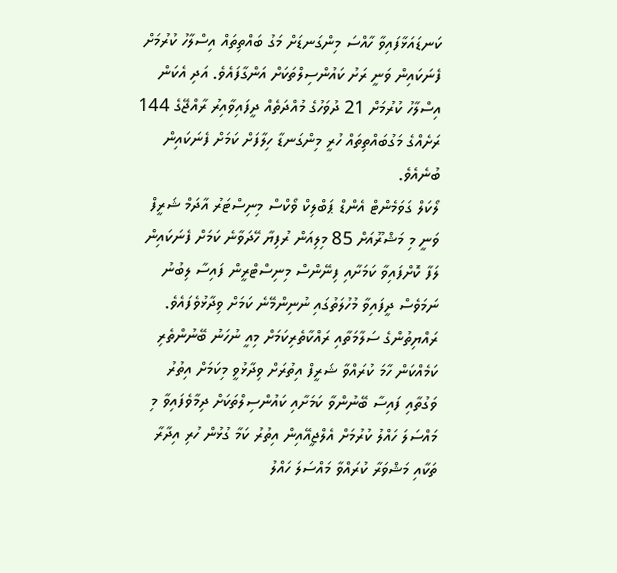ކަނޑައަޅާފައިވާ ހާއްސަ މިންގަނޑަށް މަގު ބައްތިތައް އިސްލާހު ކުރުމަށް ފެނަކައިން ވަނީ ރަށު ކައުންސިލްތަކަށް އަންގާފައެވެ. އަދި އެކަން އިސްލާހު ކުރުމަށް 21 ދުވަހުގެ މުއްދަތެއް ދީފައިވާއިރު ރާއްޖޭގެ 144 ރަށެއްގެ މަގުބައްތިތައް ހުރީ މިންގަނޑާ ހިލާފަށް ކަމަށް ފެނަކައިން ބުނެއެވެ.
ލޯކަލް ގަވަމެންޓް އެންޑް ޕަބްލިކް ވޯކްސް މިނިސްޓަރު އާދަމް ޝަރީފް ވަނީ މި މަޝްރޫއަށް 85 މިލިއަން ރުފިޔާ ހޭދަވާނެ ކަމަށް ފެނަކައިން ލަފާ ކޮށްފައިވާ ކަމަށާއި ފިނޭންސް މިނިސްޓްރީން ފައިސާ ލިބުނު ނަމަވެސް ދީފައިވާ މުހުލަތުގައި ނުނިންމޭނެ ކަމަށް ވިދާޅުވެފައެވެ.
ރައްޔިތުންގެ ސަލާމަތާއި ރައްކާތެރިކަމަށް މިއީ ނުހަނު ބޭނުންތެރި ކަމެއްކަން ހާމަ ކުރައްވާ ޝަރީފް އިތުރަށް ވިދާޅުވީ މިކަމަށް އިތުރު ވަގުތާއި ފައިސާ ބޭނުންވާ ކަމަށާއި ކައުންސިލްތަކަށް ދިމާވެފައިވާ މި މައްސަލަ ހައްލު ކުރުމަށް އެލްޖީއޭއިން އިތުރު ކަމާ ގުޅުން ހުރި އިދާރާ ތަކާއި މަޝްވަރާ ކުރައްވާ މައްސަލަ ހައްލު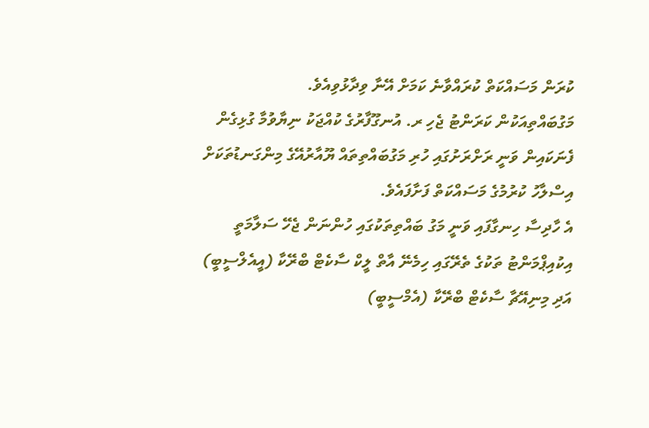ކުރަން މަސައްކަތް ކުރައްވާނެ ކަމަށް އޭނާ ވިދާޅުވިއެވެ.
މަގުބައްތިއަކުން ކަރަންޓު ޖެހި ރ. އުނގޫފާރުގެ ކުއްޖަކު ނިޔާވުމާ ގުޅިގެން ފެނަކައިން ވަނީ ރަށްރަށުގައި ހުރި މަގުބައްތިތައް ޔޫއާރުއޭގެ މިންގަނޑުތަކަށް އިސްލާހު ކުރުމުގެ މަސައްކަތް ފަށާފައެވެ.
އެ ހާދިސާ ހިނގާފައި ވަނީ މަގު ބައްތިތަކުގައި ހުންނަން ޖެހޭ ސަލާމަތީ އިކުއިޕްމަންޓު ތަކުގެ ތެރޭގައި ހިމެނޭ އާތް ލީކް ސާކެޓް ބްރޭކާ (އީއެލްސީބީ) އަދި މިނިއޭޗާ ސާކެޓް ބްރޭކާ (އެމްސީބީ)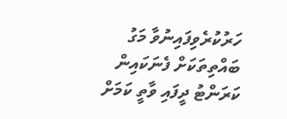ހަރުކުރެވިފައިނުވާ މަގު ބައްތިތަކަށް ފެނަކައިން ކަރަންޓު ދީފައި ވާތީ ކަމަށް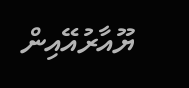ޔޫއާރުއޭއިން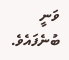ވަނީ ބުނެފައެވެ.